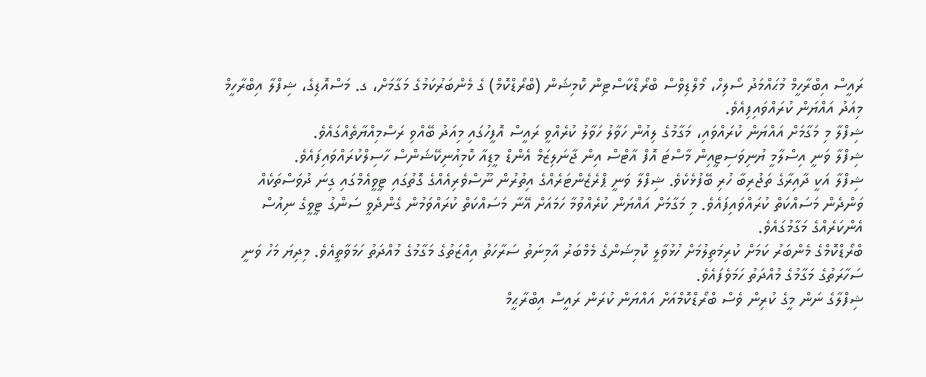ރައީސް އިބްރާހީމް މުޙައްމަދު ސޯލިހް، މޯލްޑިވްސް ބްރޯޑްކާސްޓިން ކޮމިޝަން (ބްރޯޑްކޮމް) ގެ މެންބަރުކަމުގެ މަގާމަށް، ގ. މަސްއޮޑިގެ، ޝިފްލާ އިބްރާހީމް މިއަދު އައްޔަން ކުރައްވައިފިއެވެ.
ޝިފްލާ މި މަގާމަށް އައްޔަން ކުރައްވައި، މަގާމުގެ ލިއުން ހަވާލު ހަވާލު ކުރެއްވީ ރައީސް އޮފީހުގައި މިއަދު ބޭއްވި ރަސްމިއްޔާތެއްގައެވެ.
ޝިފްލާ ވަނީ އިސްލާމީ ޔުނިވަސިޓީއިން މާސްޓަ އޮފް އާޓްސް އިން ޖާނަލިޒަމް އެންޑް މީޑިއާ ކޮމިއުނިކޭޝަންސް ހާސިލްކުރައްވައިފައެވެ.
ޝިފްލާ އަކީ ދާއިރާގެ ތަޖުރިބާ ހުރި ބޭފުޅެކެވެ. ޝިފްލާ ވަނީ ޕްރެޒެންޓަރެއްގެ އިތުރުން ނޫސްވެރިއެއްގެ ގޮތުގައި ޓީވީއެމްގައި ގިނަ ދުވަސްތަކެއް ވަންދެން މަސައްކަތް ކުރައްވައިފައެވެ. މި މަގާމަށް އައްޔަން ކުރެއްވުމާ ހަމައަށް އޭނާ މަސައްކަތް ކުރައްވަމުން ގެންދެވީ ސަންގު ޓީވީގެ ނިއުސް އެންކަރެއްގެ މަގާމުގައެވެ.
ބްރޯޑްކޮމްގެ މެންބަރު ކަމަށް ކުރިމަތިލުމަށް ހުޅުވާލީ ކޮމިޝަންގެ މެމްބަރު އާމިނަތު ސަރާހަތު އިއްޒަތުގެ މަގާމުގެ މުއްދަތު ހަމަވާތީއެވެ. މިދިޔަ މަހު ވަނީ ސަހާރަތުގެ މަގާމުގެ މުއްދަތު ހަމަވެފައެވެ.
ޝިފްލާގެ ނަން މީގެ ކުރިން ވެސް ބްރޯޑްކޮމްއަށް އައްޔަން ކުރަން ރައީސް އިބްރާޙީމް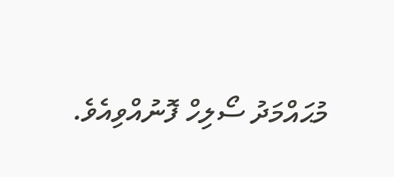މުޙައްމަދު ސޯލިހް ފޮނުއްވިއެވެ.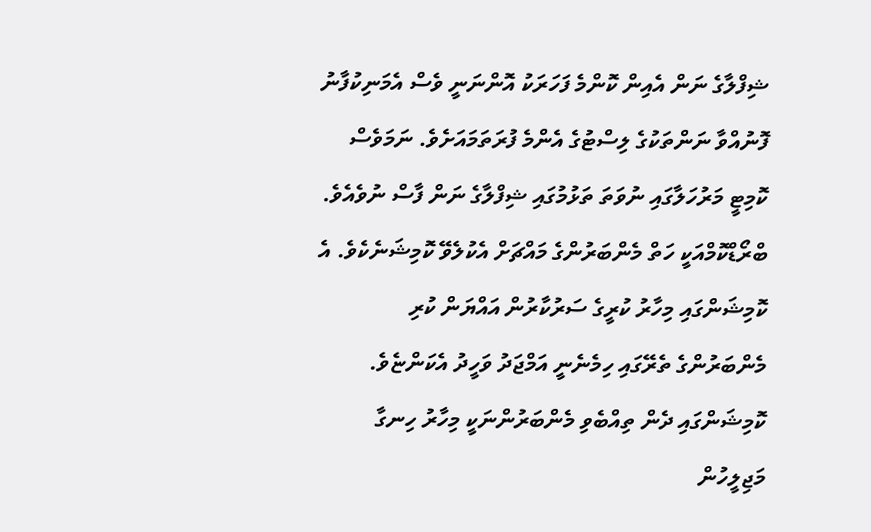ޝިފްލާގެ ނަން އެއިން ކޮންމެ ފަހަރަކު އޮންނަނީ ވެސް އެމަނިކުފާނު ފޮނުއްވާ ނަންތަކުގެ ލިސްޓުގެ އެންމެ ފުރަތަމައަށެވެ. ނަމަވެސް ކޮމިޓީ މަރުހަލާގައި ނުވަތަ ތަޅުމުގައި ޝިފްލާގެ ނަން ފާސް ނުވެއެވެ.
ބްރޯޑްކޮމްއަކީ ހަތް މެންބަރުންގެ މައްޗަށް އެކުލެވޭ ކޮމިޝަނެކެވެ. އެ ކޮމިޝަންގައި މިހާރު ކުރީގެ ސަރުކާރުން އައްޔަން ކުރި މެންބަރުންގެ ތެރޭގައި ހިމެނެނީ އަމްޖަދު ވަހީދު އެކަންޏެވެ. ކޮމިޝަންގައި ދެން ތިއްބެވި މެންބަރުންނަކީ މިހާރު ހިނގާ މަޖިލީހުން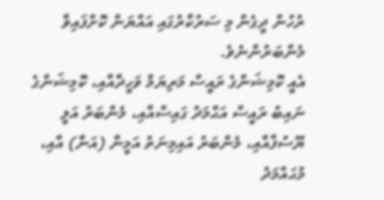ރުހުން ދީގެން މި ސަރުކާރުގައި އައްޔަން ކޮށްފައިވާ މެންބަރުންނެވެ.
އެއީ ކޮމިޝަންގެ ރައީސް މަރިޔަމް ވަހީދާއާއި، ކޮމިޝަންގެ ނައިބު ރައީސް އަޙްމަދު ގައިސްއާއި، މެންބަރު އަލީ ޔޫސުފްއާއި، މެންބަރު އައިމިނަތު އަމީނާ (އަނާ) އާއި، މުޙައްމަދު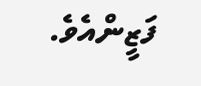ފަޒީންއެވެ.